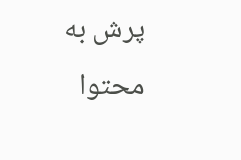پرش به محتوا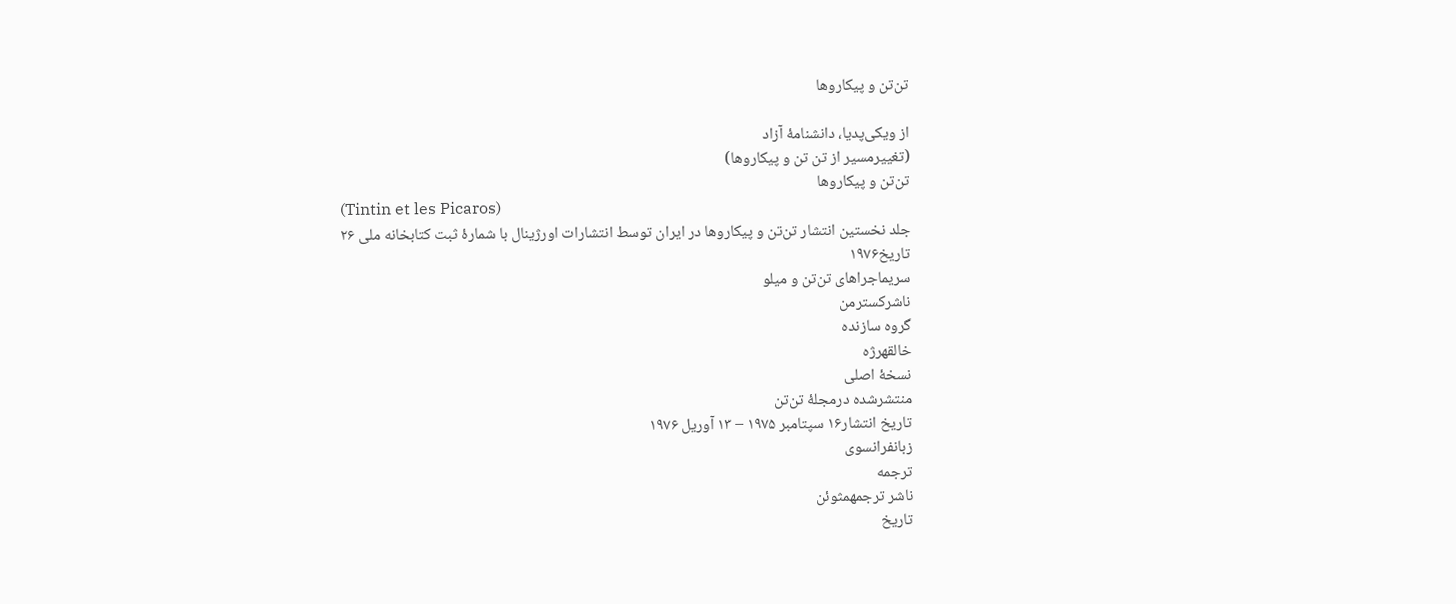تن‌تن و پیکاروها

از ویکی‌پدیا، دانشنامهٔ آزاد
(تغییرمسیر از تن تن و پیکاروها)
تن‌تن و پیکاروها
(Tintin et les Picaros)
جلد نخستین انتشار تن‌تن و پیکاروها در ایران توسط انتشارات اورژینال با شمارهٔ ثبت کتابخانه ملی ۲۶
تاریخ۱۹۷۶
سریماجراهای تن‌تن و میلو
ناشرکسترمن
گروه سازنده
خالقهرژه
نسخهٔ اصلی
منتشرشده درمجلهٔ تن‌تن
تاریخ انتشار۱۶ سپتامبر ۱۹۷۵ – ۱۳ آوریل ۱۹۷۶
زبانفرانسوی
ترجمه
ناشر ترجمهمثوئن
تاریخ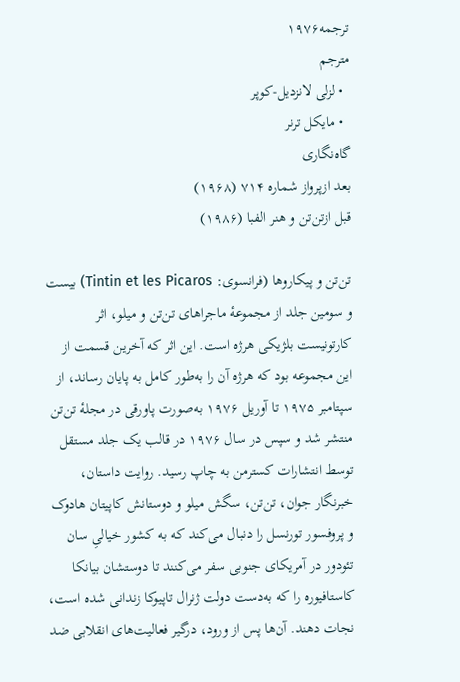ترجمه۱۹۷۶
مترجم
  • لزلی لانزدیل-کوپر
  • مایکل ترنر
گاه‌نگاری
بعد ازپرواز شماره ۷۱۴ (۱۹۶۸)
قبل ازتن‌تن و هنر الفبا (۱۹۸۶)

تن‌تن و پیکاروها (فرانسوی: Tintin et les Picaros) بیست و سومین جلد از مجموعهٔ ماجراهای تن‌تن و میلو، اثر کارتونیست بلژیکی هرژه است. این اثر که آخرین قسمت از این مجموعه بود که هرژه آن را به‌طور کامل به پایان رساند، از سپتامبر ۱۹۷۵ تا آوریل ۱۹۷۶ به‌صورت پاورقی در مجلهٔ تن‌تن منتشر شد و سپس در سال ۱۹۷۶ در قالب یک جلد مستقل توسط انتشارات کسترمن به چاپ رسید. روایت داستان، خبرنگار جوان، تن‌تن، سگش میلو و دوستانش کاپیتان هادوک و پروفسور تورنسل را دنبال می‌کند که به کشور خیالیِ سان تئودور در آمریکای جنوبی سفر می‌کنند تا دوستشان بیانکا کاستافیوره را که به‌دست دولت ژنرال تاپیوکا زندانی شده است، نجات دهند. آن‌ها پس از ورود، درگیر فعالیت‌های انقلابی ضد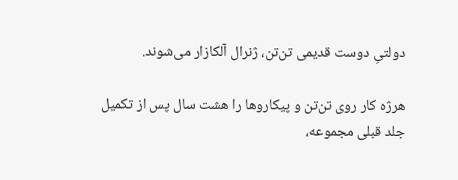دولتیِ دوست قدیمی تن‌تن، ژنرال آلکازار می‌شوند.

هرژه کار روی تن‌تن و پیکاروها را هشت سال پس از تکمیل جلد قبلی مجموعه،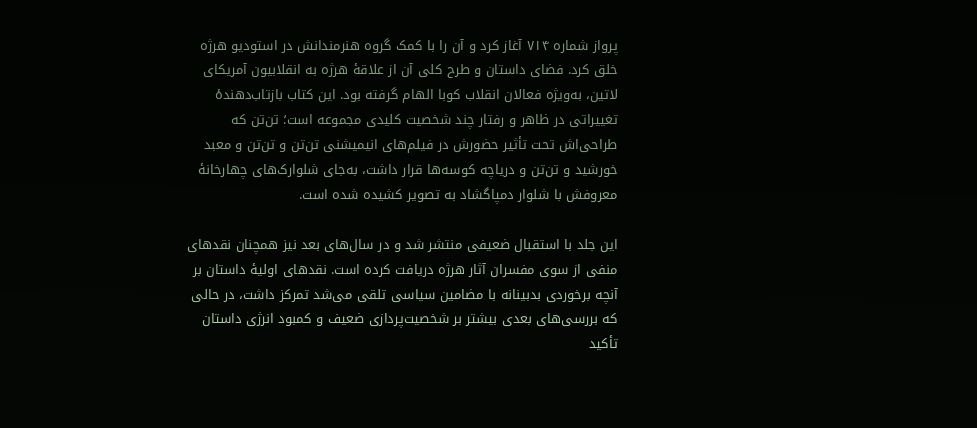پرواز شماره ۷۱۴ آغاز کرد و آن را با کمک گروه هنرمندانش در استودیو هرژه خلق کرد. فضای داستان و طرح کلی آن از علاقهٔ هرژه به انقلابیون آمریکای لاتین، به‌ویژه فعالان انقلاب کوبا الهام گرفته بود. این کتاب بازتاب‌دهندهٔ تغییراتی در ظاهر و رفتار چند شخصیت کلیدی مجموعه است؛ تن‌تن که طراحی‌اش تحت تأثیر حضورش در فیلم‌های انیمیشنی تن‌تن و تن‌تن و معبد خورشید و تن‌تن و دریاچه کوسه‌ها قرار داشت، به‌جای شلوارک‌های چهارخانهٔ معروفش با شلوار دمپاگشاد به تصویر کشیده شده است.

این جلد با استقبال ضعیفی منتشر شد و در سال‌های بعد نیز همچنان نقدهای منفی از سوی مفسران آثار هرژه دریافت کرده است. نقدهای اولیهٔ داستان بر آنچه برخوردی بدبینانه با مضامین سیاسی تلقی می‌شد تمرکز داشت، در حالی که بررسی‌های بعدی بیشتر بر شخصیت‌پردازی ضعیف و کمبود انرژی داستان تأکید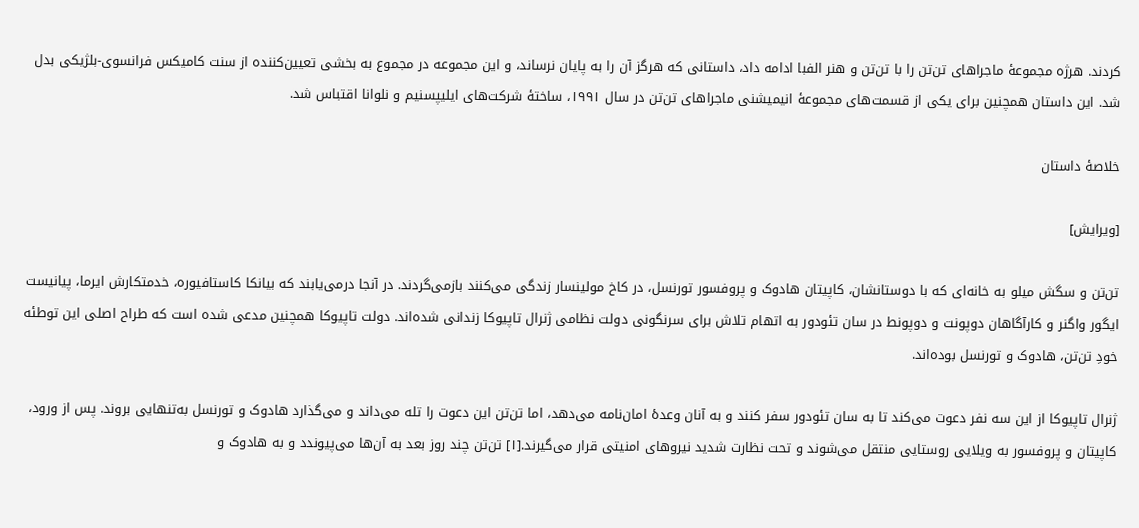کردند. هرژه مجموعهٔ ماجراهای تن‌تن را با تن‌تن و هنر الفبا ادامه داد، داستانی که هرگز آن را به پایان نرساند، و این مجموعه در مجموع به بخشی تعیین‌کننده از سنت کامیکس فرانسوی-بلژیکی بدل شد. این داستان همچنین برای یکی از قسمت‌های مجموعهٔ انیمیشنی ماجراهای تن‌تن در سال ۱۹۹۱، ساختهٔ شرکت‌های ایلیپسنیم و نلوانا اقتباس شد.

خلاصهٔ داستان

[ویرایش]

تن‌تن و سگش میلو به خانه‌ای که با دوستانشان، کاپیتان هادوک و پروفسور تورنسل، در کاخ مولینسار زندگی می‌کنند بازمی‌گردند. در آنجا درمی‌یابند که بیانکا کاستافیوره، خدمتکارش ایرما، پیانیست ایگور واگنر و کارآگاهان دوپونت و دوپونط در سان تئودور به اتهام تلاش برای سرنگونی دولت نظامی ژنرال تاپیوکا زندانی شده‌اند. دولت تاپیوکا همچنین مدعی شده است که طراح اصلی این توطئه خودِ تن‌تن، هادوک و تورنسل بوده‌اند.

ژنرال تاپیوکا از این سه نفر دعوت می‌کند تا به سان تئودور سفر کنند و به آنان وعدهٔ امان‌نامه می‌دهد، اما تن‌تن این دعوت را تله می‌داند و می‌گذارد هادوک و تورنسل به‌تنهایی بروند. پس از ورود، کاپیتان و پروفسور به ویلایی روستایی منتقل می‌شوند و تحت نظارت شدید نیروهای امنیتی قرار می‌گیرند.[۱] تن‌تن چند روز بعد به آن‌ها می‌پیوندد و به هادوک و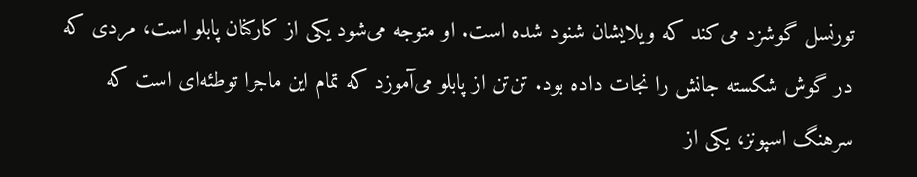تورنسل گوشزد می‌کند که ویلایشان شنود شده است. او متوجه می‌شود یکی از کارکنان پابلو است، مردی که در گوش شکسته جانش را نجات داده بود. تن‌تن از پابلو می‌آموزد که تمام این ماجرا توطئه‌ای است که سرهنگ اسپونز، یکی از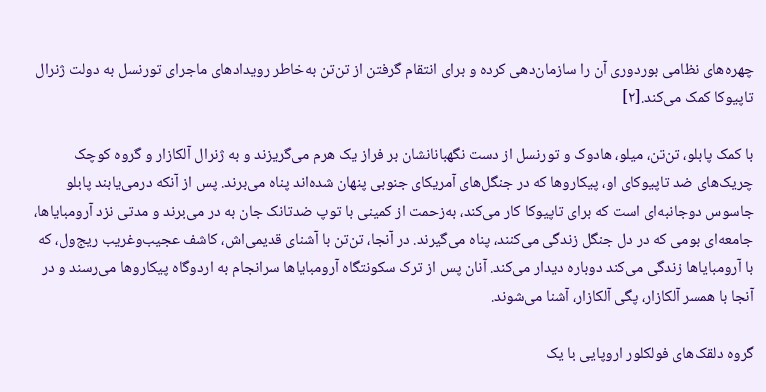چهره‌های نظامی بوردوری آن را سازمان‌دهی کرده و برای انتقام گرفتن از تن‌تن به‌خاطر رویدادهای ماجرای تورنسل به دولت ژنرال تاپیوکا کمک می‌کند.[۲]

با کمک پابلو، تن‌تن، میلو، هادوک و تورنسل از دست نگهبانانشان بر فراز یک هرم می‌گریزند و به ژنرال آلکازار و گروه کوچک چریک‌های ضد تاپیوکای او، پیکاروها که در جنگل‌های آمریکای جنوبی پنهان شده‌اند پناه می‌برند. پس از آنکه درمی‌یابند پابلو جاسوس دوجانبه‌ای است که برای تاپیوکا کار می‌کند، به‌زحمت از کمینی با توپ ضدتانک جان به در می‌برند و مدتی نزد آرومبایاها، جامعه‌ای بومی که در دل جنگل زندگی می‌کنند، پناه می‌گیرند. در آنجا، تن‌تن با آشنای قدیمی‌اش، کاشف عجیب‌وغریب ریج‌ول، که با آرومبایاها زندگی می‌کند دوباره دیدار می‌کند. آنان پس از ترک سکونتگاه آرومبایاها سرانجام به اردوگاه پیکاروها می‌رسند و در آنجا با همسر آلکازار، پگی آلکازار، آشنا می‌شوند.

گروه دلقک‌های فولکلور اروپایی با یک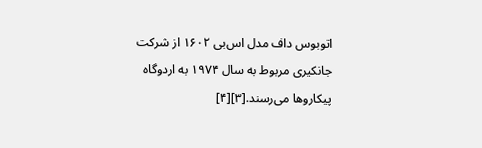اتوبوس داف مدل اس‌بی ۱۶۰۲ از شرکت جانکیری مربوط به سال ۱۹۷۴ به اردوگاه پیکاروها می‌رسند.[۳][۴]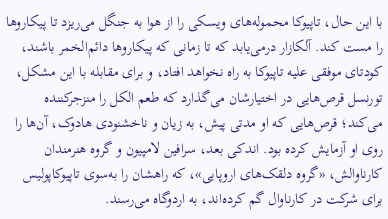با این حال، تاپیوکا محموله‌های ویسکی را از هوا به جنگل می‌ریزد تا پیکاروها را مست کند. آلکازار درمی‌یابد که تا زمانی که پیکاروها دائم‌الخمر باشند، کودتای موفقی علیه تاپیوکا به راه نخواهد افتاد، و برای مقابله با این مشکل، تورنسل قرص‌هایی در اختیارشان می‌گذارد که طعم الکل را منزجرکننده می‌کند؛ قرص‌هایی که او مدتی پیش، به زیان و ناخشنودی هادوک، آن‌ها را روی او آزمایش کرده بود. اندکی بعد، سرافین لامپیون و گروه هنرمندان کارناوالش، «گروه دلقک‌های اروپایی»، که راهشان را به‌سوی تاپیوکاپولیس برای شرکت در کارناوال گم کرده‌اند، به اردوگاه می‌رسند.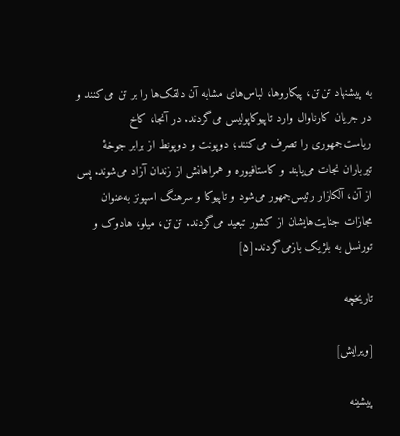به پیشنهاد تن‌تن، پیکاروها، لباس‌های مشابه آن دلقک‌ها را بر تن می‌کنند و در جریان کارناوال وارد تاپیوکاپولیس می‌گردند. در آنجا، کاخ ریاست‌جمهوری را تصرف می‌کنند؛ دوپونت و دوپونط از برابر جوخهٔ تیرباران نجات می‌یابند و کاستافیوره و همراهانش از زندان آزاد می‌شوند. پس از آن، آلکازار رئیس‌جمهور می‌شود و تاپیوکا و سرهنگ اسپونز به‌عنوان مجازات جنایت‌هایشان از کشور تبعید می‌گردند. تن‌تن، میلو، هادوک و تورنسل به بلژیک بازمی‌گردند.[۵]

تاریخچه

[ویرایش]

پیشینه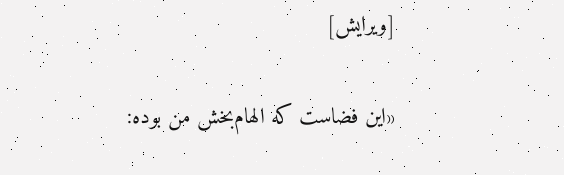[ویرایش]

«این فضاست که الهام‌بخش من بوده: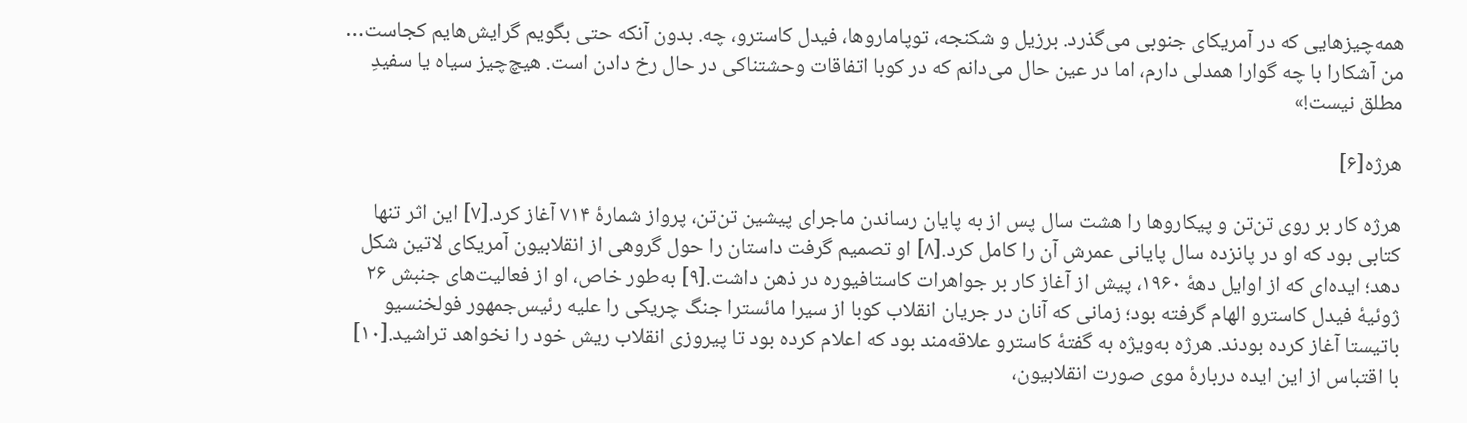همه‌چیزهایی که در آمریکای جنوبی می‌گذرد. برزیل و شکنجه، توپاماروها، فیدل کاسترو، چه. بدون آنکه حتی بگویم گرایش‌هایم کجاست… من آشکارا با چه گوارا همدلی دارم، اما در عین حال می‌دانم که در کوبا اتفاقات وحشتناکی در حال رخ دادن است. هیچ‌چیز سیاه یا سفیدِ مطلق نیست!»

هرژه[۶]

هرژه کار بر روی تن‌تن و پیکاروها را هشت سال پس از به پایان رساندن ماجرای پیشین تن‌تن، پرواز شمارهٔ ۷۱۴ آغاز کرد.[۷] این اثر تنها کتابی بود که او در پانزده سال پایانی عمرش آن را کامل کرد.[۸] او تصمیم گرفت داستان را حول گروهی از انقلابیون آمریکای لاتین شکل دهد؛ ایده‌ای که از اوایل دههٔ ۱۹۶۰، پیش از آغاز کار بر جواهرات کاستافیوره در ذهن داشت.[۹] به‌طور خاص، او از فعالیت‌های جنبش ۲۶ ژوئیهٔ فیدل کاسترو الهام گرفته بود؛ زمانی که آنان در جریان انقلاب کوبا از سیرا مائسترا جنگ چریکی را علیه رئیس‌جمهور فولخنسیو باتیستا آغاز کرده بودند. هرژه به‌ویژه به گفتهٔ کاسترو علاقه‌مند بود که اعلام کرده بود تا پیروزی انقلاب ریش خود را نخواهد تراشید.[۱۰] با اقتباس از این ایده دربارهٔ موی صورت انقلابیون،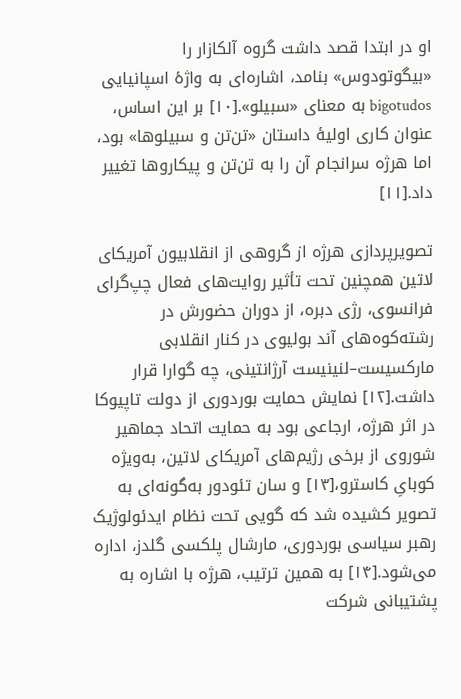او در ابتدا قصد داشت گروه آلکازار را «بیگوتودوس» بنامد، اشاره‌ای به واژهٔ اسپانیایی bigotudos به معنای «سبیلو».[۱۰] بر این اساس، عنوان کاری اولیهٔ داستان «تن‌تن و سبیلوها» بود، اما هرژه سرانجام آن را به تن‌تن و پیکاروها تغییر داد.[۱۱]

تصویرپردازی هرژه از گروهی از انقلابیون آمریکای لاتین همچنین تحت تأثیر روایت‌های فعال چپ‌گرای فرانسوی، رژی دبره، از دوران حضورش در رشته‌کوه‌های آند بولیوی در کنار انقلابی مارکسیست–لنینیست آرژانتینی، چه گوارا قرار داشت.[۱۲] نمایش حمایت بوردوری از دولت تاپیوکا در اثر هرژه، ارجاعی بود به حمایت اتحاد جماهیر شوروی از برخی رژیم‌های آمریکای لاتین، به‌ویژه کوبایِ کاسترو،[۱۳] و سان تئودور به‌گونه‌ای به تصویر کشیده شد که گویی تحت نظام ایدئولوژیک رهبر سیاسی بوردوری، مارشال پلکسی گلدز، اداره می‌شود.[۱۴] به همین ترتیب، هرژه با اشاره به پشتیبانی شرکت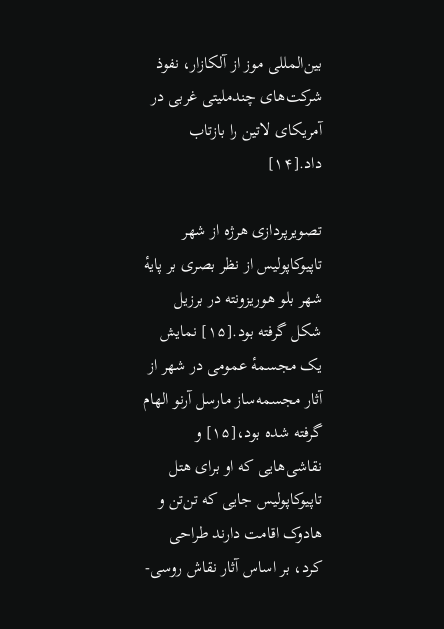بین‌المللی موز از آلکازار، نفوذ شرکت‌های چندملیتی غربی در آمریکای لاتین را بازتاب داد.[۱۴]

تصویرپردازی هرژه از شهر تاپیوکاپولیس از نظر بصری بر پایهٔ شهر بلو هوریزونته در برزیل شکل گرفته بود.[۱۵] نمایش یک مجسمهٔ عمومی در شهر از آثار مجسمه‌ساز مارسل آرنو الهام گرفته شده بود،[۱۵] و نقاشی‌هایی که او برای هتل تاپیوکاپولیس جایی که تن‌تن و هادوک اقامت دارند طراحی کرد، بر اساس آثار نقاش روسی-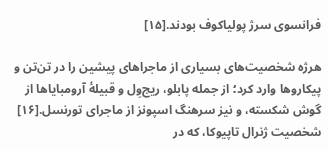فرانسوی سرژ پولیاکوف بودند.[۱۵]

هرژه شخصیت‌های بسیاری از ماجراهای پیشین را در تن‌تن و پیکاروها وارد کرد؛ از جمله پابلو، ریج‌وِل و قبیلهٔ آرومبایاها از گوش شکسته، و نیز سرهنگ اسپونز از ماجرای تورنسل.[۱۶] شخصیت ژنرال تاپیوکا، که در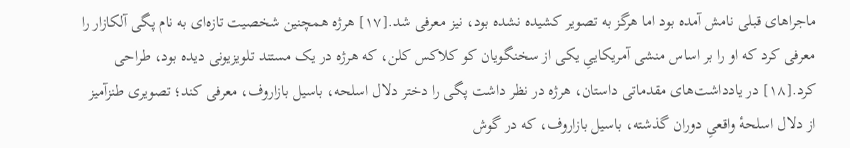ماجراهای قبلی نامش آمده بود اما هرگز به تصویر کشیده نشده بود، نیز معرفی شد.[۱۷] هرژه همچنین شخصیت تازه‌ای به نام پگی آلکازار را معرفی کرد که او را بر اساس منشی آمریکاییِ یکی از سخنگویان کو کلاکس کلن، که هرژه در یک مستند تلویزیونی دیده بود، طراحی کرد.[۱۸] در یادداشت‌های مقدماتی داستان، هرژه در نظر داشت پگی را دختر دلال اسلحه، باسیل بازاروف، معرفی کند؛ تصویری طنزآمیز از دلال اسلحهٔ واقعیِ دوران گذشته، باسیل بازاروف، که در گوش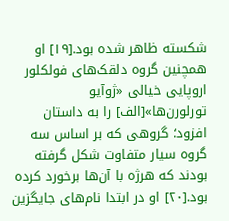شکسته ظاهر شده بود.[۱۹] او همچنین گروه دلقک‌های فولکلور اروپایی خیالی «ژوآیو تورلورن‌ها»[الف] را به داستان افزود؛ گروهی که بر اساس سه گروه سیار متفاوت شکل گرفته بودند که هرژه با آن‌ها برخورد کرده بود.[۲۰] او در ابتدا نام‌های جایگزین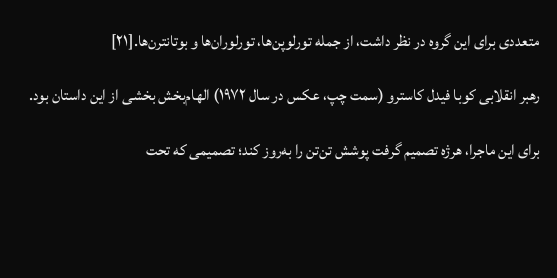متعددی برای این گروه در نظر داشت، از جمله تورلوپن‌ها، تورلوران‌ها و بوتانترن‌ها.[۲۱]

رهبر انقلابی کوبا فیدل کاسترو (سمت چپ، عکس در سال ۱۹۷۲) الهام‌بخش بخشی از این داستان بود.

برای این ماجرا، هرژه تصمیم گرفت پوشش تن‌تن را به‌روز کند؛ تصمیمی که تحت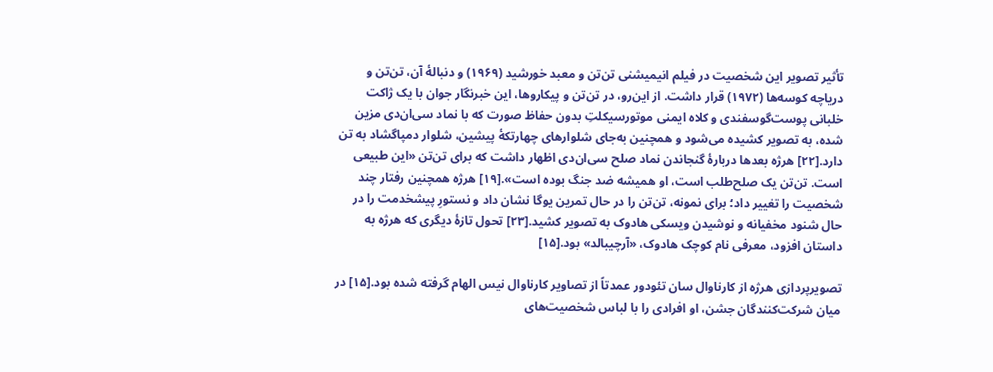تأثیر تصویر این شخصیت در فیلم انیمیشنی تن‌تن و معبد خورشید (۱۹۶۹) و دنبالهٔ آن، تن‌تن و دریاچه کوسه‌ها (۱۹۷۲) قرار داشت. از این‌رو، در تن‌تن و پیکاروها، این خبرنگار جوان با یک ژاکت خلبانی پوست‌گوسفندی و کلاه ایمنی موتورسیکلتِ بدون حفاظ صورت که با نماد سی‌ان‌دی مزین شده، به تصویر کشیده می‌شود و همچنین به‌جای شلوارهای چهارتکهٔ پیشین، شلوار دمپاگشاد به تن دارد.[۲۲] هرژه بعدها دربارهٔ گنجاندن نماد صلح سی‌ان‌دی اظهار داشت که برای تن‌تن «این طبیعی است. تن‌تن یک صلح‌طلب است، او همیشه ضد جنگ بوده است».[۱۹] هرژه همچنین رفتار چند شخصیت را تغییر داد؛ برای نمونه، تن‌تن را در حال تمرین یوگا نشان داد و نستورِ پیشخدمت را در حال شنود مخفیانه و نوشیدن ویسکی هادوک به تصویر کشید.[۲۳] تحول تازهٔ دیگری که هرژه به داستان افزود، معرفی نام کوچک هادوک، «آرچیبالد» بود.[۱۵]

تصویرپردازی هرژه از کارناوال سان تئودور عمدتاً از تصاویر کارناوال نیس الهام گرفته شده بود.[۱۵] در میان شرکت‌کنندگان جشن، او افرادی را با لباس شخصیت‌های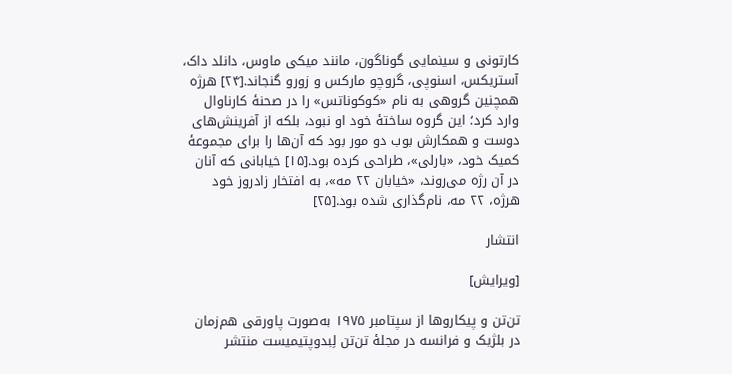کارتونی و سینمایی گوناگون، مانند میکی ماوس، دانلد داک، آستریکس، اسنوپی، گروچو مارکس و زورو گنجاند.[۲۴] هرژه همچنین گروهی به نام «کوکوناتس» را در صحنهٔ کارناوال وارد کرد؛ این گروه ساختهٔ خود او نبود، بلکه از آفرینش‌های دوست و همکارش بوب دو مور بود که آن‌ها را برای مجموعهٔ کمیک خود، «بارلی»، طراحی کرده بود.[۱۵] خیابانی که آنان در آن رژه می‌روند، «خیابان ۲۲ مه»، به افتخار زادروز خود هرژه، ۲۲ مه، نام‌گذاری شده بود.[۲۵]

انتشار

[ویرایش]

تن‌تن و پیکاروها از سپتامبر ۱۹۷۵ به‌صورت پاورقی هم‌زمان در بلژیک و فرانسه در مجلهٔ تن‌تن لِبدوپتیمیست منتشر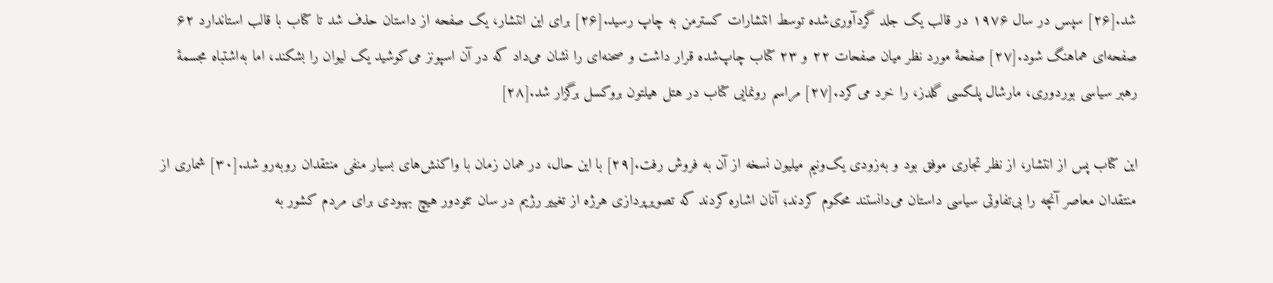شد.[۲۶] سپس در سال ۱۹۷۶ در قالب یک جلد گردآوری‌شده توسط انتشارات کسترمن به چاپ رسید.[۲۶] برای این انتشار، یک صفحه از داستان حذف شد تا کتاب با قالب استاندارد ۶۲ صفحه‌ای هماهنگ شود.[۲۷] صفحهٔ مورد نظر میان صفحات ۲۲ و ۲۳ کتاب چاپ‌شده قرار داشت و صحنه‌ای را نشان می‌داد که در آن اسپونز می‌کوشید یک لیوان را بشکند، اما به‌اشتباه مجسمهٔ رهبر سیاسی بوردوری، مارشال پلکسی گلدز، را خرد می‌کرد.[۲۷] مراسم رونمایی کتاب در هتل هیلتون بروکسل برگزار شد.[۲۸]

این کتاب پس از انتشار، از نظر تجاری موفق بود و به‌زودی یک‌ونیم میلیون نسخه از آن به فروش رفت.[۲۹] با این حال، در همان زمان با واکنش‌های بسیار منفی منتقدان روبه‌رو شد.[۳۰] شماری از منتقدان معاصر آنچه را بی‌تفاوتی سیاسی داستان می‌دانستند محکوم کردند؛ آنان اشاره کردند که تصویرپردازی هرژه از تغییر رژیم در سان تئودور هیچ بهبودی برای مردم کشور به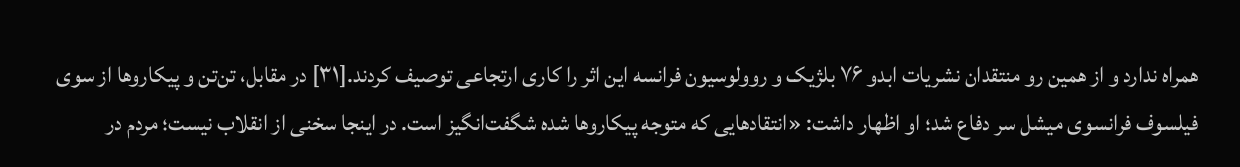همراه ندارد و از همین رو منتقدان نشریات ابدو ۷۶ بلژیک و روولوسیون فرانسه این اثر را کاری ارتجاعی توصیف کردند.[۳۱] در مقابل، تن‌تن و پیکاروها از سوی فیلسوف فرانسوی میشل سر دفاع شد؛ او اظهار داشت: «انتقادهایی که متوجه پیکاروها شده شگفت‌انگیز است. در اینجا سخنی از انقلاب نیست؛ مردم در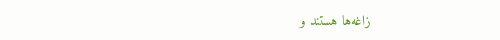زاغه‌ها هستند و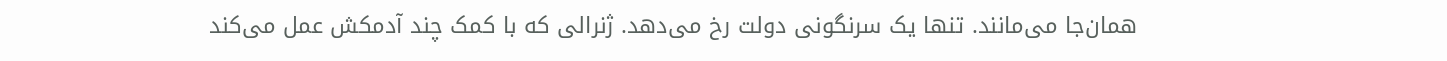همان‌جا می‌مانند. تنها یک سرنگونی دولت رخ می‌دهد. ژنرالی که با کمک چند آدمکش عمل می‌کند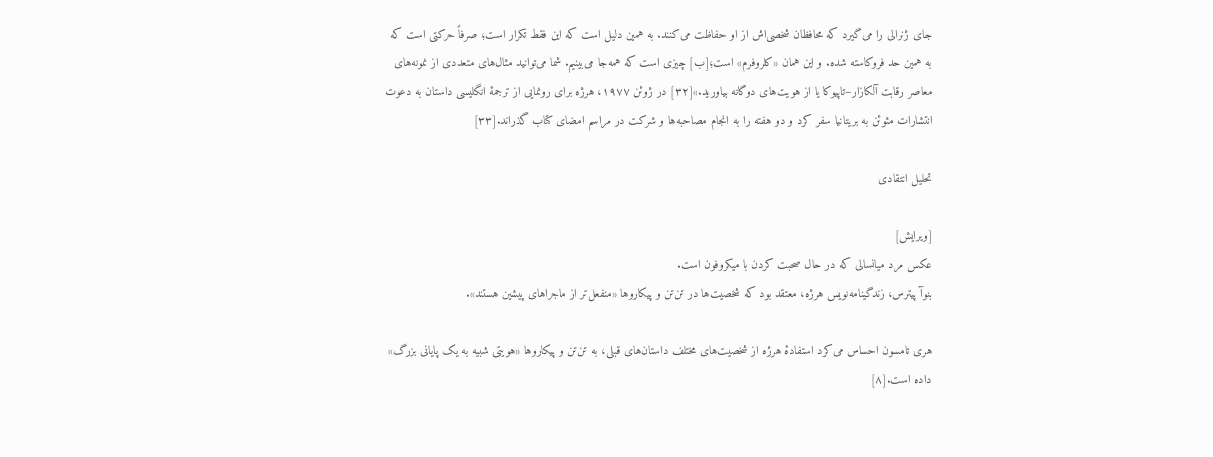جای ژنرالی را می‌گیرد که محافظان شخصی‌اش از او حفاظت می‌کنند. به همین دلیل است که این فقط تکرار است؛ صرفاً حرکتی است که به همین حد فروکاسته شده. و این همان «کلروفرم» است؛[ب] چیزی است که همه‌جا می‌بینیم. شما می‌توانید مثال‌های متعددی از نمونه‌های معاصر رقابت آلکازار–تاپیوکا یا از هویت‌های دوگانه بیاورید.»[۳۲] در ژوئن ۱۹۷۷، هرژه برای رونمایی از ترجمهٔ انگلیسی داستان به دعوت انتشارات مثوئن به بریتانیا سفر کرد و دو هفته را به انجام مصاحبه‌ها و شرکت در مراسم امضای کتاب گذراند.[۳۳]

تحلیل انتقادی

[ویرایش]
عکس مرد میانسالی که در حال صحبت کردن با میکروفون است.
بنوآ پیترس، زندگینامه‌نویس هرژه، معتقد بود که شخصیت‌ها در تن‌تن و پیکاروها «منفعل‌تر از ماجراهای پیشین هستند».

هری تامسون احساس می‌کرد استفادهٔ هرژه از شخصیت‌های مختلف داستان‌های قبلی، به تن‌تن و پیکاروها «هویتی شبیه به یک پایانی بزرگ» داده است.[۸]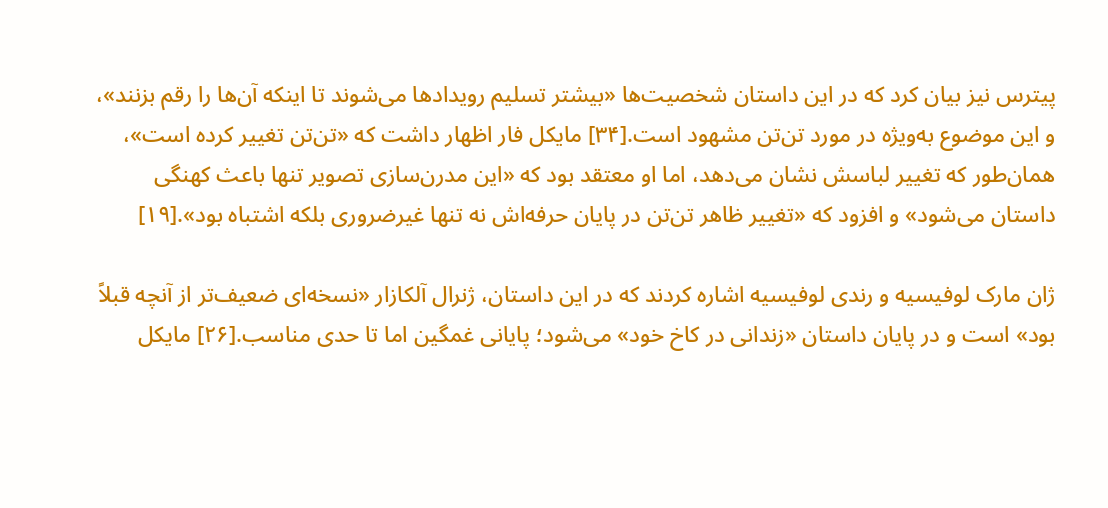پیترس نیز بیان کرد که در این داستان شخصیت‌ها «بیشتر تسلیم رویدادها می‌شوند تا اینکه آن‌ها را رقم بزنند»، و این موضوع به‌ویژه در مورد تن‌تن مشهود است.[۳۴] مایکل فار اظهار داشت که «تن‌تن تغییر کرده است»، همان‌طور که تغییر لباسش نشان می‌دهد، اما او معتقد بود که «این مدرن‌سازی تصویر تنها باعث کهنگی داستان می‌شود» و افزود که «تغییر ظاهر تن‌تن در پایان حرفه‌اش نه تنها غیرضروری بلکه اشتباه بود».[۱۹]

ژان مارک لوفیسیه و رندی لوفیسیه اشاره کردند که در این داستان، ژنرال آلکازار «نسخه‌ای ضعیف‌تر از آنچه قبلاً بود» است و در پایان داستان «زندانی در کاخ خود» می‌شود؛ پایانی غمگین اما تا حدی مناسب.[۲۶] مایکل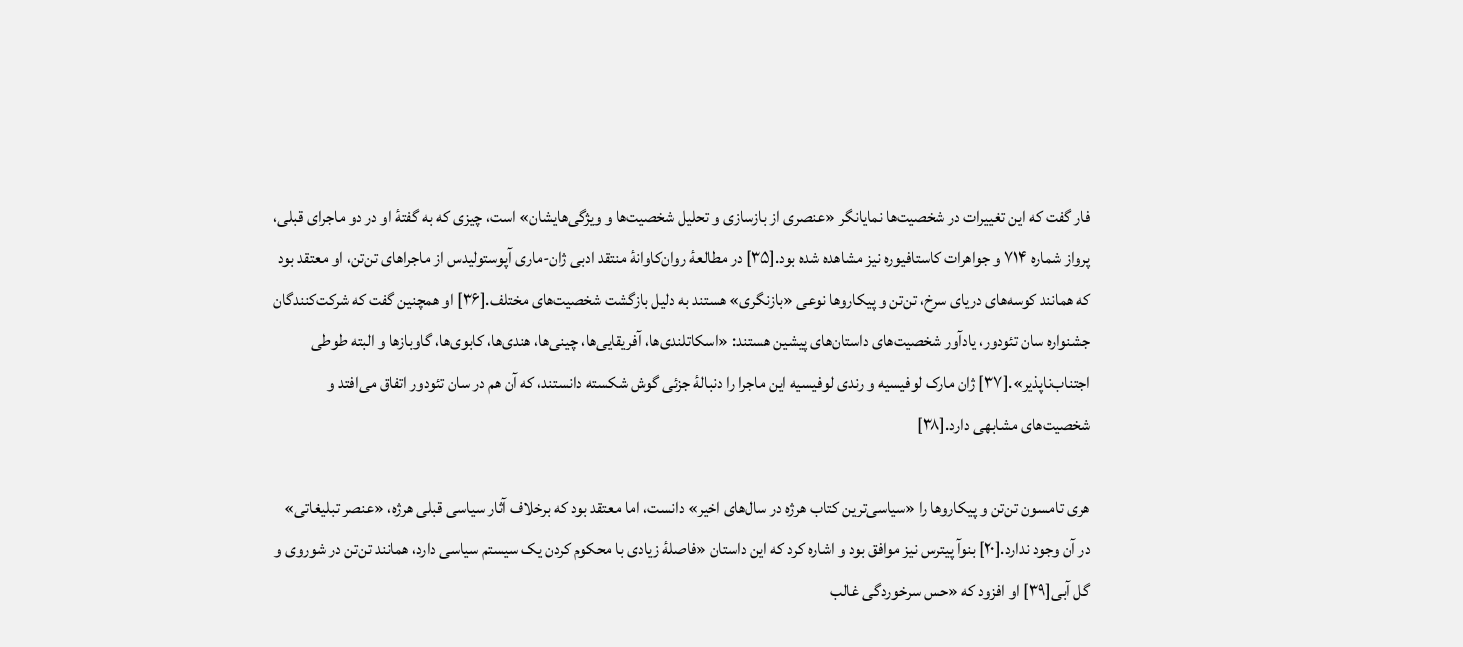فار گفت که این تغییرات در شخصیت‌ها نمایانگر «عنصری از بازسازی و تحلیل شخصیت‌ها و ویژگی‌هایشان» است، چیزی که به گفتهٔ او در دو ماجرای قبلی، پرواز شماره ۷۱۴ و جواهرات کاستافیوره نیز مشاهده شده بود.[۳۵] در مطالعهٔ روان‌کاوانهٔ منتقد ادبی ژان-ماری آپوستولیدس از ماجراهای تن‌تن، او معتقد بود که همانند کوسه‌های دریای سرخ، تن‌تن و پیکاروها نوعی «بازنگری» هستند به دلیل بازگشت شخصیت‌های مختلف.[۳۶] او همچنین گفت که شرکت‌کنندگان جشنواره سان تئودور، یادآور شخصیت‌های داستان‌های پیشین هستند: «اسکاتلندی‌ها، آفریقایی‌ها، چینی‌ها، هندی‌ها، کابوی‌ها، گاوبازها و البته طوطی اجتناب‌ناپذیر».[۳۷] ژان مارک لوفیسیه و رندی لوفیسیه این ماجرا را دنبالهٔ جزئی گوش شکسته دانستند، که آن هم در سان تئودور اتفاق می‌افتد و شخصیت‌های مشابهی دارد.[۳۸]

هری تامسون تن‌تن و پیکاروها را «سیاسی‌ترین کتاب هرژه در سال‌های اخیر» دانست، اما معتقد بود که برخلاف آثار سیاسی قبلی هرژه، «عنصر تبلیغاتی» در آن وجود ندارد.[۲۰] بنوآ پیترس نیز موافق بود و اشاره کرد که این داستان «فاصلهٔ زیادی با محکوم کردن یک سیستم سیاسی دارد، همانند تن‌تن در شوروی و گل آبی[۳۹] او افزود که «حس سرخوردگی غالب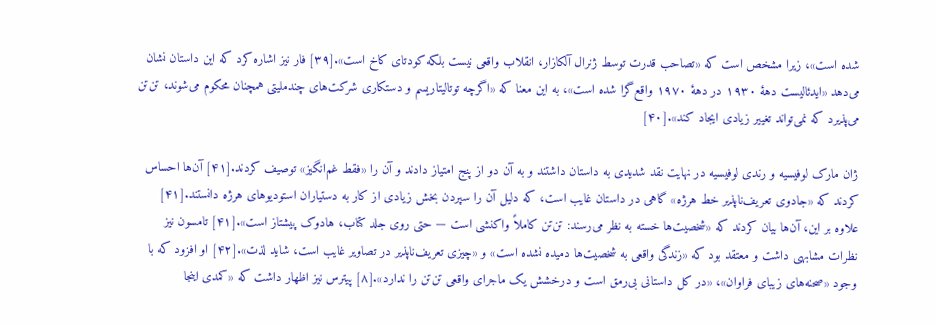شده است»، زیرا مشخص است که «تصاحب قدرت توسط ژنرال آلکازار، انقلاب واقعی نیست بلکه کودتای کاخ است».[۳۹] فار نیز اشاره کرد که این داستان نشان می‌دهد «ایدئالیست دههٔ ۱۹۳۰ در دههٔ ۱۹۷۰ واقع‌گرا شده است»، به این معنا که «اگرچه توتالیتاریسم و دستکاری شرکت‌های چندملیتی همچنان محکوم می‌شوند، تن‌تن می‌پذیرد که نمی‌تواند تغییر زیادی ایجاد کند».[۴۰]

ژان مارک لوفیسیه و رندی لوفیسیه در نهایت نقد شدیدی به داستان داشتند و به آن دو از پنج امتیاز دادند و آن را «فقط غم‌انگیز» توصیف کردند.[۴۱] آن‌ها احساس کردند که «جادوی تعریف‌ناپذیر خط هرژه» گاهی در داستان غایب است، که دلیل آن را سپردن بخش زیادی از کار به دستیاران استودیوهای هرژه دانستند.[۴۱] علاوه بر این، آن‌ها بیان کردند که «شخصیت‌ها خسته به نظر می‌رسند: تن‌تن کاملاً واکنشی است — حتی روی جلد کتاب، هادوک پیشتاز است».[۴۱] تامسون نیز نظرات مشابهی داشت و معتقد بود که «زندگی واقعی به شخصیت‌ها دمیده نشده است» و «چیزی تعریف‌ناپذیر در تصاویر غایب است، شاید لذت».[۴۲] او افزود که با وجود «صحنه‌های زیبای فراوان»، «در کل داستانی بی‌رمق است و درخشش یک ماجرای واقعی تن‌تن را ندارد».[۸] پیترس نیز اظهار داشت که «کمدی اینجا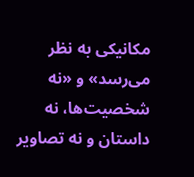مکانیکی به نظر می‌رسد» و «نه شخصیت‌ها، نه داستان و نه تصاویر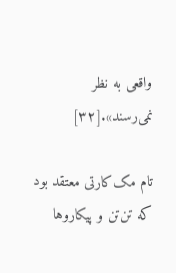واقعی به نظر نمی‌رسند».[۳۲]

تام مک‌کارتی معتقد بود که تن‌تن و پیکاروها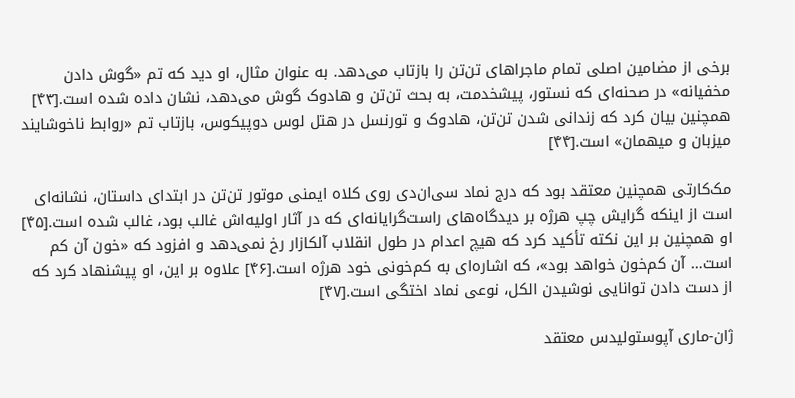برخی از مضامین اصلی تمام ماجراهای تن‌تن را بازتاب می‌دهد. به عنوان مثال، او دید که تم «گوش دادن مخفیانه» در صحنه‌ای که نستور، پیشخدمت، به بحث تن‌تن و هادوک گوش می‌دهد، نشان داده شده است.[۴۳] همچنین بیان کرد که زندانی شدن تن‌تن، هادوک و تورنسل در هتل لوس دوپیکوس، بازتاب تم «روابط ناخوشایند میزبان و میهمان» است.[۴۴]

مک‌کارتی همچنین معتقد بود که درج نماد سی‌ان‌دی روی کلاه ایمنی موتور تن‌تن در ابتدای داستان، نشانه‌ای است از اینکه گرایش چپ هرژه بر دیدگاه‌های راست‌گرایانه‌ای که در آثار اولیه‌اش غالب بود، غالب شده است.[۴۵] او همچنین بر این نکته تأکید کرد که هیچ اعدام در طول انقلاب آلکازار رخ نمی‌دهد و افزود که «خون آن کم است… آن کم‌خون خواهد بود»، که اشاره‌ای به کم‌خونی خود هرژه است.[۴۶] علاوه بر این، او پیشنهاد کرد که از دست دادن توانایی نوشیدن الکل، نوعی نماد اختگی است.[۴۷]

ژان-ماری آپوستولیدس معتقد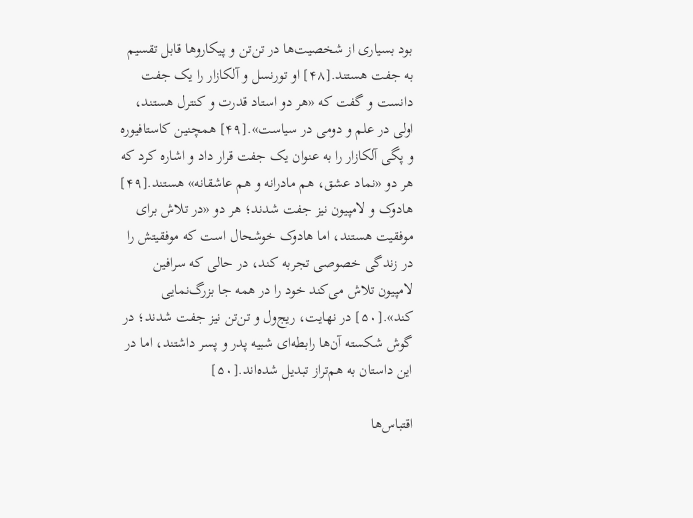بود بسیاری از شخصیت‌ها در تن‌تن و پیکاروها قابل تقسیم به جفت هستند.[۴۸] او تورنسل و آلکازار را یک جفت دانست و گفت که «هر دو استاد قدرت و کنترل هستند، اولی در علم و دومی در سیاست».[۴۹] همچنین کاستافیوره و پگی آلکازار را به عنوان یک جفت قرار داد و اشاره کرد که هر دو «نماد عشق، هم مادرانه و هم عاشقانه» هستند.[۴۹] هادوک و لامپیون نیز جفت شدند؛ هر دو «در تلاش برای موفقیت هستند، اما هادوک خوشحال است که موفقیتش را در زندگی خصوصی تجربه کند، در حالی که سرافین لامپیون تلاش می‌کند خود را در همه جا بزرگ‌نمایی کند».[۵۰] در نهایت، ریج‌ول و تن‌تن نیز جفت شدند؛ در گوش شکسته آن‌ها رابطه‌ای شبیه پدر و پسر داشتند، اما در این داستان به هم‌تراز تبدیل شده‌اند.[۵۰]

اقتباس‌ها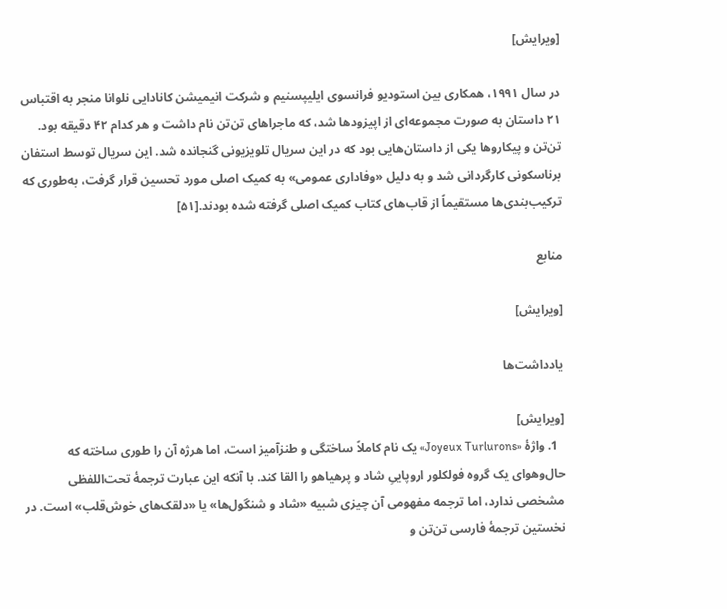[ویرایش]

در سال ۱۹۹۱، همکاری بین استودیو فرانسوی ایلیپسنیم و شرکت انیمیشن کانادایی نلوانا منجر به اقتباس ۲۱ داستان به صورت مجموعه‌ای از اپیزودها شد، که ماجراهای تن‌تن نام داشت و هر کدام ۴۲ دقیقه بود. تن‌تن و پیکاروها یکی از داستان‌هایی بود که در این سریال تلویزیونی گنجانده شد. این سریال توسط استفان برناسکونی کارگردانی شد و به دلیل «وفاداری عمومی» به کمیک اصلی مورد تحسین قرار گرفت، به‌طوری که ترکیب‌بندی‌ها مستقیماً از قاب‌های کتاب کمیک اصلی گرفته شده بودند.[۵۱]

منابع

[ویرایش]

یادداشت‌ها

[ویرایش]
  1. واژهٔ «Joyeux Turlurons» یک نام کاملاً ساختگی و طنزآمیز است، اما هرژه آن را طوری ساخته که حال‌وهوای یک گروه فولکلور اروپاییِ شاد و پرهیاهو را القا کند. با آنکه این عبارت ترجمهٔ تحت‌اللفظی مشخصی ندارد، اما ترجمه مفهومی آن چیزی شبیه «شاد و شنگول‌ها» یا «دلقک‌های خوش‌قلب» است. در نخستین ترجمهٔ فارسی تن‌تن و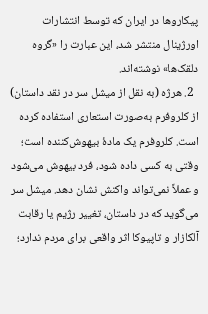پیکاروها در ایران که توسط انتشارات اورژینال منتشر شد، این عبارت را «گروه دلقک‌ها» نوشته‌اند.
  2. هرژه (به نقل از میشل سر در نقد داستان) از کلروفرم به‌صورت استعاری استفاده کرده است. کلروفرم یک مادهٔ بیهوش‌کننده است؛ وقتی به کسی داده شود، فرد بیهوش می‌شود و عملاً نمی‌تواند واکنش نشان دهد. میشل سر می‌گوید که در داستان، تغییر رژیم یا رقابت آلکازار و تاپیوکا اثر واقعی برای مردم ندارد؛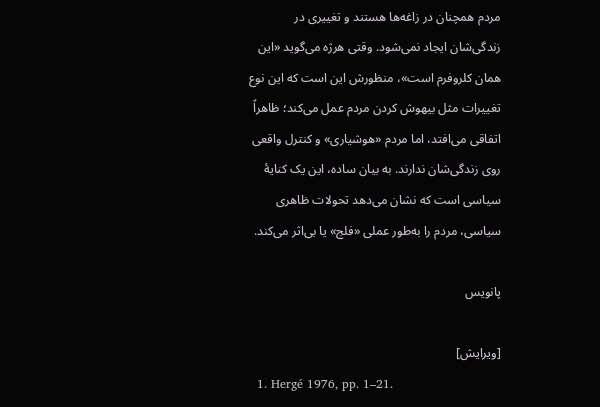مردم همچنان در زاغه‌ها هستند و تغییری در زندگی‌شان ایجاد نمی‌شود. وقتی هرژه می‌گوید «این همان کلروفرم است»، منظورش این است که این نوع تغییرات مثل بیهوش کردن مردم عمل می‌کند؛ ظاهراً اتفاقی می‌افتد، اما مردم «هوشیاری» و کنترل واقعی روی زندگی‌شان ندارند. به بیان ساده، این یک کنایهٔ سیاسی است که نشان می‌دهد تحولات ظاهری سیاسی، مردم را به‌طور عملی «فلج» یا بی‌اثر می‌کند.

پانویس

[ویرایش]
  1. Hergé 1976, pp. 1–21.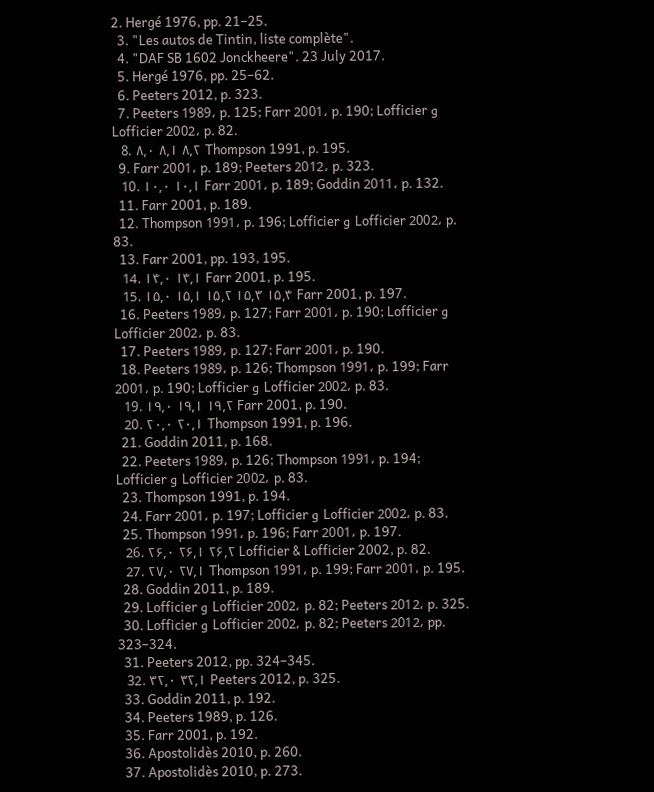2. Hergé 1976, pp. 21–25.
  3. "Les autos de Tintin, liste complète".
  4. "DAF SB 1602 Jonckheere". 23 July 2017.
  5. Hergé 1976, pp. 25–62.
  6. Peeters 2012, p. 323.
  7. Peeters 1989، p. 125; Farr 2001، p. 190; Lofficier و Lofficier 2002، p. 82.
  8. ۸٫۰ ۸٫۱ ۸٫۲ Thompson 1991, p. 195.
  9. Farr 2001، p. 189; Peeters 2012، p. 323.
  10. ۱۰٫۰ ۱۰٫۱ Farr 2001، p. 189; Goddin 2011، p. 132.
  11. Farr 2001, p. 189.
  12. Thompson 1991، p. 196; Lofficier و Lofficier 2002، p. 83.
  13. Farr 2001, pp. 193, 195.
  14. ۱۴٫۰ ۱۴٫۱ Farr 2001, p. 195.
  15. ۱۵٫۰ ۱۵٫۱ ۱۵٫۲ ۱۵٫۳ ۱۵٫۴ Farr 2001, p. 197.
  16. Peeters 1989، p. 127; Farr 2001، p. 190; Lofficier و Lofficier 2002، p. 83.
  17. Peeters 1989، p. 127; Farr 2001، p. 190.
  18. Peeters 1989، p. 126; Thompson 1991، p. 199; Farr 2001، p. 190; Lofficier و Lofficier 2002، p. 83.
  19. ۱۹٫۰ ۱۹٫۱ ۱۹٫۲ Farr 2001, p. 190.
  20. ۲۰٫۰ ۲۰٫۱ Thompson 1991, p. 196.
  21. Goddin 2011, p. 168.
  22. Peeters 1989، p. 126; Thompson 1991، p. 194; Lofficier و Lofficier 2002، p. 83.
  23. Thompson 1991, p. 194.
  24. Farr 2001، p. 197; Lofficier و Lofficier 2002، p. 83.
  25. Thompson 1991، p. 196; Farr 2001، p. 197.
  26. ۲۶٫۰ ۲۶٫۱ ۲۶٫۲ Lofficier & Lofficier 2002, p. 82.
  27. ۲۷٫۰ ۲۷٫۱ Thompson 1991، p. 199; Farr 2001، p. 195.
  28. Goddin 2011, p. 189.
  29. Lofficier و Lofficier 2002، p. 82; Peeters 2012، p. 325.
  30. Lofficier و Lofficier 2002، p. 82; Peeters 2012، pp. 323–324.
  31. Peeters 2012, pp. 324–345.
  32. ۳۲٫۰ ۳۲٫۱ Peeters 2012, p. 325.
  33. Goddin 2011, p. 192.
  34. Peeters 1989, p. 126.
  35. Farr 2001, p. 192.
  36. Apostolidès 2010, p. 260.
  37. Apostolidès 2010, p. 273.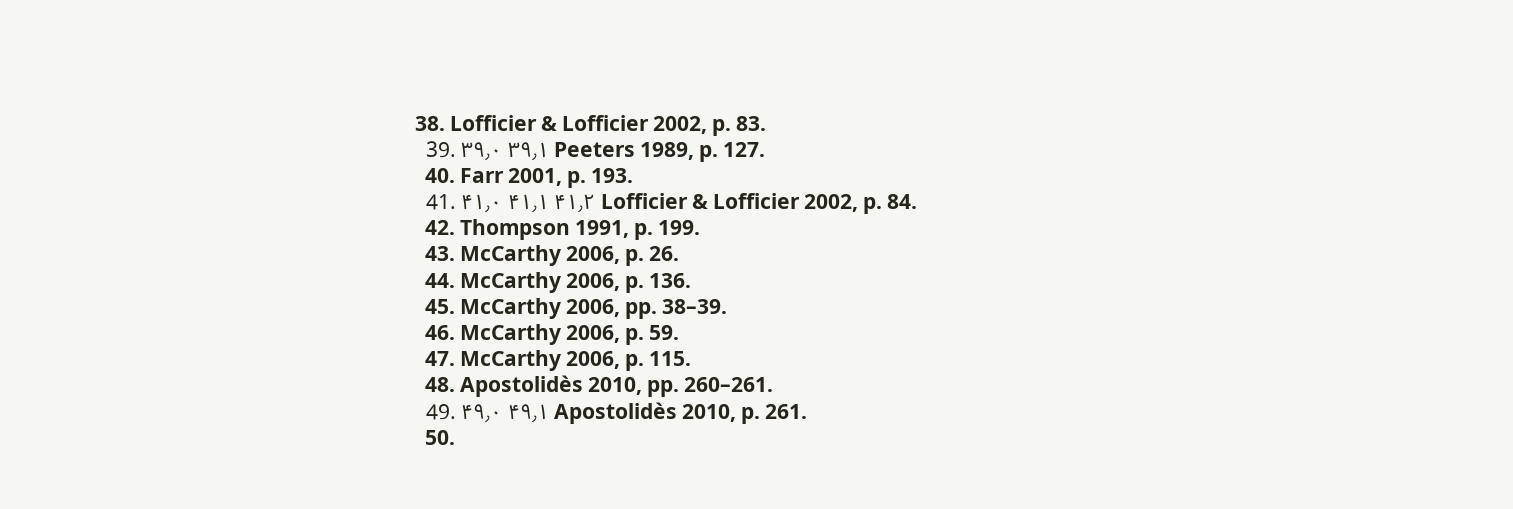38. Lofficier & Lofficier 2002, p. 83.
  39. ۳۹٫۰ ۳۹٫۱ Peeters 1989, p. 127.
  40. Farr 2001, p. 193.
  41. ۴۱٫۰ ۴۱٫۱ ۴۱٫۲ Lofficier & Lofficier 2002, p. 84.
  42. Thompson 1991, p. 199.
  43. McCarthy 2006, p. 26.
  44. McCarthy 2006, p. 136.
  45. McCarthy 2006, pp. 38–39.
  46. McCarthy 2006, p. 59.
  47. McCarthy 2006, p. 115.
  48. Apostolidès 2010, pp. 260–261.
  49. ۴۹٫۰ ۴۹٫۱ Apostolidès 2010, p. 261.
  50.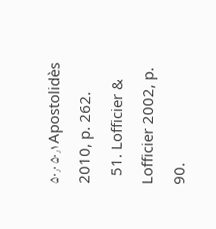۵۰٫۰ ۵۰٫۱ Apostolidès 2010, p. 262.
  51. Lofficier & Lofficier 2002, p. 90.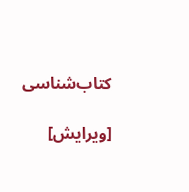کتاب‌شناسی

[ویرایش]